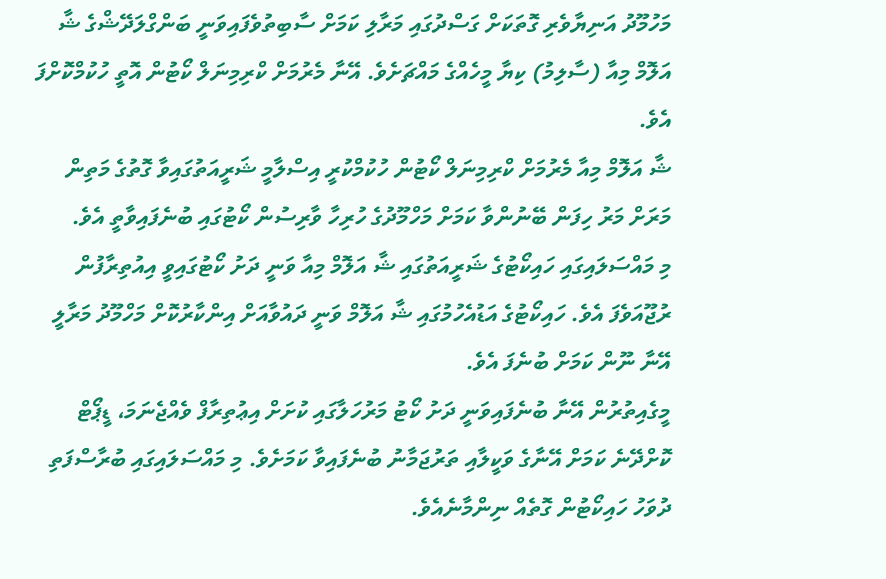މަހުމޫދު އަނިޔާވެރި ގޮތަކަށް ގަސްދުގައި މަރާލި ކަމަށް ސާބިތުވެފައިވަނީ ބަންގްލަދޭޝްގެ ޝާ އަލޮމް މިއާ (ސާލިމު) ކިޔާ މީހެއްގެ މައްޗަށެވެ. އޭނާ މެރުމަށް ކްރިމިނަލް ކޯޓުން އޮތީ ހުކުމްކޮށްފަ އެވެ.
ޝާ އަލޮމް މިއާ މެރުމަށް ކްރިމިނަލް ކޯޓުން ހުކުމްކުރީ އިސްލާމީ ޝަރީއަތުގައިވާ ގޮތުގެ މަތިން މަރަށް މަރު ހިފަން ބޭނުންވާ ކަމަށް މަހްމޫދުގެ ހުރިހާ ވާރިސުން ކޯޓުގައި ބުނެފައިވާތީ އެވެ.
މި މައްސަލައިގައި ހައިކޯޓުގެ ޝަރީއަތުގައި ޝާ އަލޮމް މިއާ ވަނީ ދަށު ކޯޓުގައިވީ އިއުތިރާފުން ރުޖޫއަވެފަ އެވެ. ހައިކޯޓުގެ އަޑުއެހުމުގައި ޝާ އަލޮމް ވަނީ ދައުވާއަށް އިންކާރުކޮށް މަހްމޫދު މަރާލީ އޭނާ ނޫން ކަމަށް ބުނެފަ އެވެ.
މީގެއިތުރުން އޭނާ ބުނެފައިވަނީ ދަށު ކޯޓު މަރުހަލާގައި ކުށަށް އިޢުތިރާފް ވެއްޖެނަމަ، ޑީޕޯޓް ކޮށްދޭނެ ކަމަށް އޭނާގެ ވަކީލާއި ތަރުޖަމާނު ބުނެފައިވާ ކަމަށެވެ. މި މައްސަލައިގައި ބުރާސްފަތި ދުވަހު ހައިކޯޓުން ގޮތެއް ނިންމާނެއެވެ.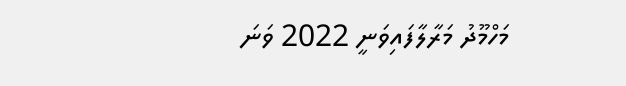މަހްމޫދު މަރާލާފައިވަނީ 2022 ވަނަ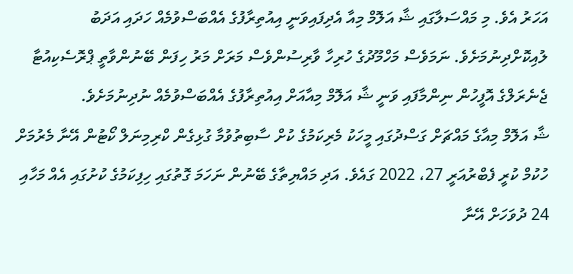އަހަރު އެވެ. މި މައްސަލާގައި ޝާ އަލޮމް މިއާ އެދިފައިވަނީ އިއުތިރާފުގެ އެއްބަސްވުމެއް ހަދައި އަދަބު ލުއިކޮށްދިނުމަށެވެ. ނަމަވެސް މަހްމޫދުގެ ހުރިހާ ވާރިސުންވެސް މަރަށް މަރު ހިފަން ބޭނުންވާތީ ޕްރޮސެކިއުޓާ ޖެނެރަލްގެ އޮފީހުން ނިންމާފައި ވަނީ ޝާ އަލޮމް މިއާއަށް އިއުތިރާފުގެ އެއްބަސްވުމެއް ނުދިނުމަށެވެ.
ޝާ އަލޮމް މިއާގެ މައްޗަށް ގަސްދުގައި މީހަކު މެރިކަމުގެ ކުށް ސާބިތުވުމާ ގުޅިގެން ކްރިމިނަލް ކޯޓުން އޭނާ މެރުމަށް ހުކުމް ކުރީ ފެބްރުއަރީ 27، 2022 ގައެވެ. އަދި މައްޔިތާގެ ބޭނުން ނަހަމަ ގޮތުގައި ހިފިކަމުގެ ކުށުގައި އެއް މަހާއި 24 ދުވަހަށް އޭނާ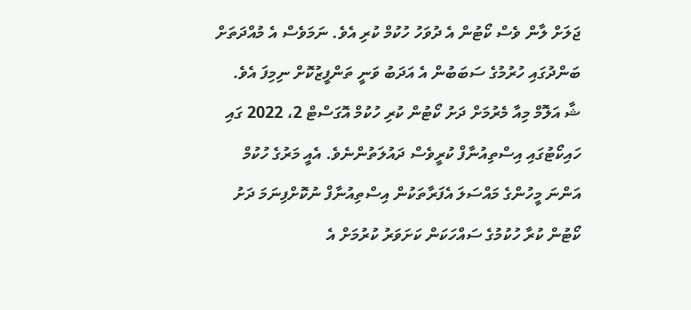ޖަލަށް ލާން ވެސް ކޯޓުން އެ ދުވަހު ހުކުމް ކުރި އެވެ. ނަމަވެސް އެ މުއްދަތަށް ބަންދުގައި ހުރުމުގެ ސަބަބުން އެ އަދަބު ވަނީ ތަންފީޒުކޮށް ނިމިފަ އެވެ.
ޝާ އަލޮމް މިއާ މެރުމަށް ދަށު ކޯޓުން ކުރި ހުކުމް އޮގަސްޓް 2، 2022 ގައި ހައިކޯޓުގައި އިސްތިއުނާފް ކުރީވެސް ދައުލަތުންނެވެ. އެއީ މަރުގެ ހުކުމް އަންނަ މީހުންގެ މައްސަލަ އެފަރާތަކުން އިސްތިއުނާފް ނުކޮށްފިނަމަ ދަށު ކޯޓުން ކުރާ ހުކުމުގެ ސައްހަކަން ކަށަވަރު ކުރުމަށް އެ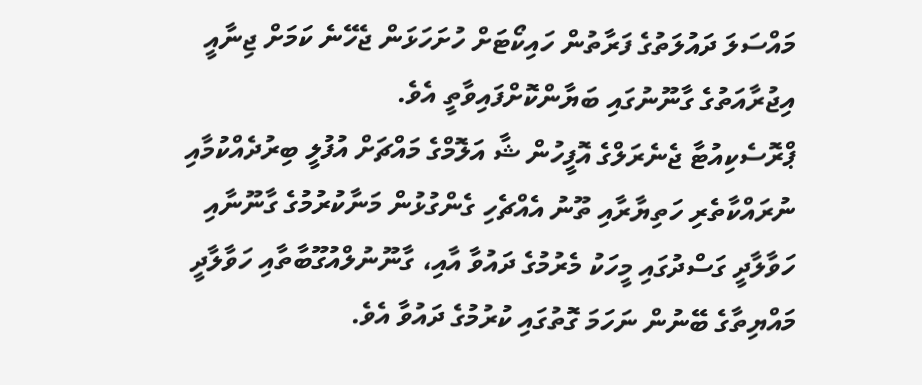މައްސަލަ ދައުލަތުގެ ފަރާތުން ހައިކޯޓަށް ހުށަހަޅަން ޖެހޭނެ ކަމަށް ޖިނާއީ އިޖުރާއަތުގެ ގާނޫނުގައި ބަޔާންކޮށްފައިވާތީ އެވެ.
ޕްރޮސެކިއުޓާ ޖެނެރަލްގެ އޮފީހުން ޝާ އަލޮމްގެ މައްޗަށް އުފުލީ ބިރުދެއްކުމާއި ނުރައްކާތެރި ހަތިޔާރާއި ތޫނު އެއްޗެހި ގެންގުޅުން މަނާކުރުމުގެ ގާނޫނާއި ހަވާލާދީ ގަސްދުގައި މީހަކު މެރުމުގެ ދައުވާ އާއި، ގާނޫނުލްއުގޫބާތާއި ހަވާލާދީ މައްޔިތާގެ ބޭނުން ނަހަމަ ގޮތުގައި ކުރުމުގެ ދައުވާ އެވެ.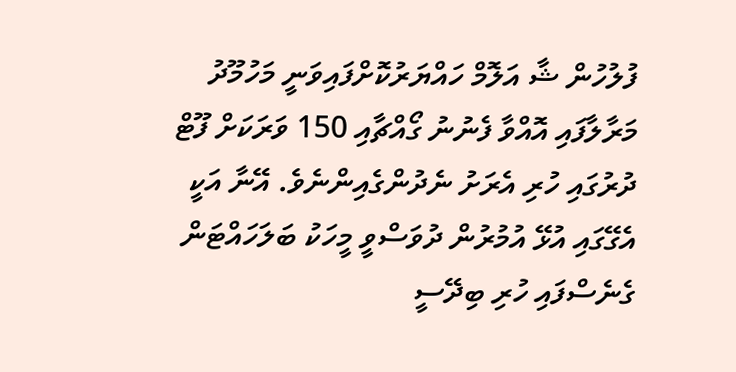ފުލުހުން ޝާ އަލޮމް ހައްޔަރުކޮށްފައިވަނީ މަހުމޫދު މަރާލާފައި އޮއްވާ ފެނުނު ގޯއްޗާއި 150 ވަރަކަށް ފޫޓް ދުރުގައި ހުރި އެރަށު ނެދުންގެއިންނެވެ. އޭނާ އަކީ އެގޭގައި އުޅޭ އުމުރުން ދުވަސްވީ މީހަކު ބަލަހައްޓަން ގެނެސްފައި ހުރި ބިދޭސީ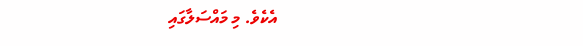އެކެވެ. މި މައްސަލާގައި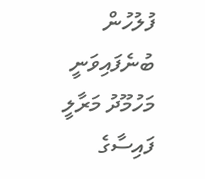ފުލުހުން ބުނެފައިވަނީ މަހުމޫދު މަރާލީ ފައިސާގެ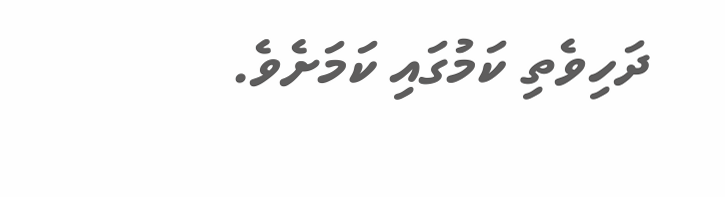ދަހިވެތި ކަމުގައި ކަމަށެވެ.